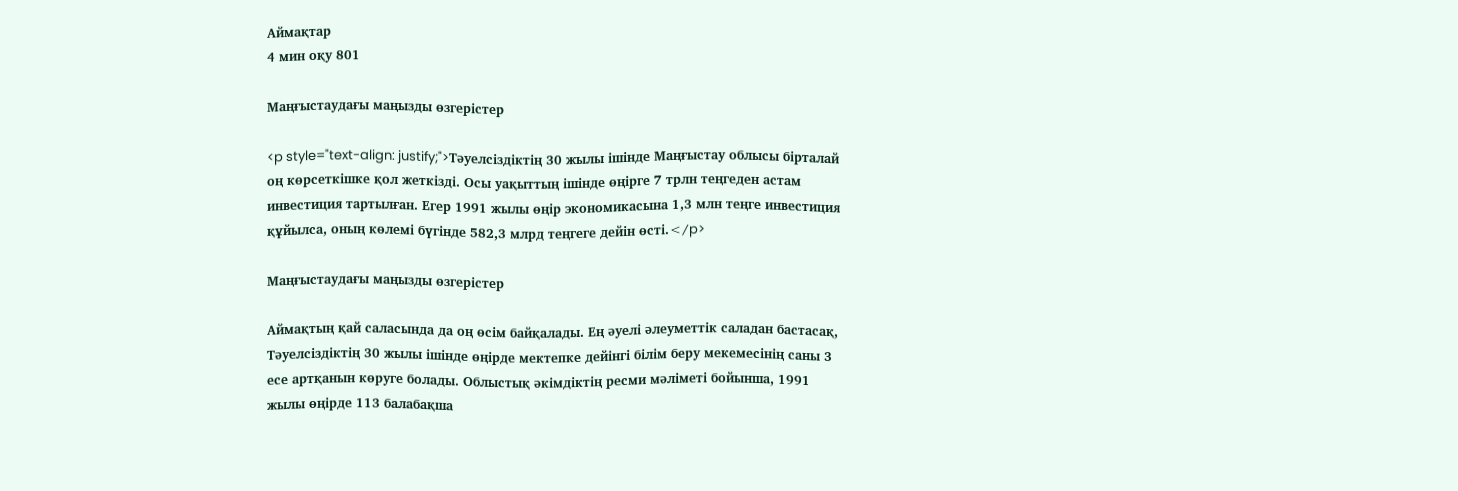Аймақтар
4 мин оқу 801

Маңғыстаудағы маңызды өзгерістер

<p style="text-align: justify;">Тәуелсіздіктің 30 жылы ішінде Маңғыстау облысы бірталай оң көрсеткішке қол жеткізді. Осы уақыттың ішінде өңірге 7 трлн теңгеден астам инвестиция тартылған. Егер 1991 жылы өңір экономикасына 1,3 млн теңге инвестиция құйылса, оның көлемі бүгінде 582,3 млрд теңгеге дейін өсті.</p>

Маңғыстаудағы маңызды өзгерістер

Аймақтың қай саласында да оң өсім байқалады. Ең әуелі әлеуметтік саладан бастасақ, Тәуелсіздіктің 30 жылы ішінде өңірде мектепке дейінгі білім беру мекемесінің саны 3 есе артқанын көруге болады. Облыстық әкімдіктің ресми мәліметі бойынша, 1991 жылы өңірде 113 балабақша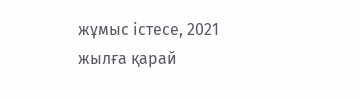жұмыс істесе, 2021 жылға қарай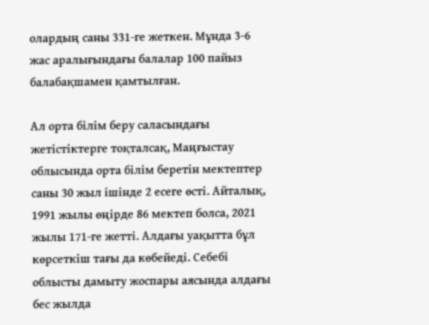олардың саны 331-ге жеткен. Мұнда 3-6 жас аралығындағы балалар 100 пайыз балабақшамен қамтылған.

Ал орта білім беру саласындағы жетістіктерге тоқталсақ, Маңғыстау облысында орта білім беретін мектептер саны 30 жыл ішінде 2 есеге өсті. Айталық, 1991 жылы өңірде 86 мектеп болса, 2021 жылы 171-ге жетті. Алдағы уақытта бұл көрсеткіш тағы да көбейеді. Себебі облысты дамыту жоспары аясында алдағы бес жылда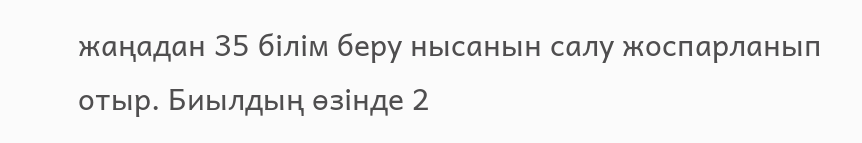жаңадан 35 білім беру нысанын салу жоспарланып отыр. Биылдың өзінде 2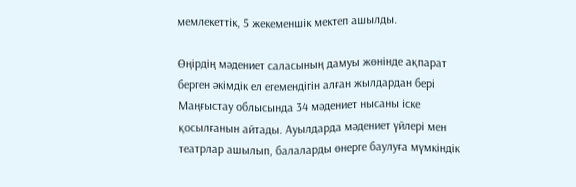мемлекеттік, 5 жекеменшік мектеп ашылды.

Өңірдің мәдениет саласының дамуы жөнінде ақпарат берген әкімдік ел егемендігін алған жылдардан бері Маңғыстау облысында 34 мәдениет нысаны іске қосылғанын айтады. Ауылдарда мәдениет үйлері мен театрлар ашылып, балаларды өнерге баулуға мүмкіндік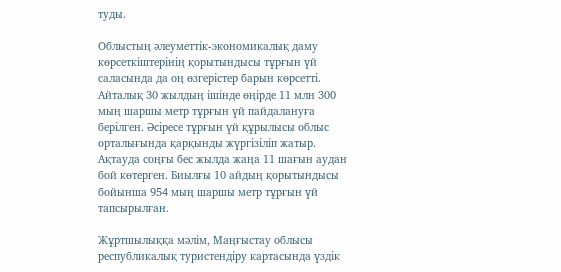туды.

Облыстың әлеуметтік-экономикалық даму көрсеткіштерінің қорытындысы тұрғын үй саласында да оң өзгерістер барын көрсетті. Айталық 30 жылдың ішінде өңірде 11 млн 300 мың шаршы метр тұрғын үй пайдалануға берілген. Әсіресе тұрғын үй құрылысы облыс орталығында қарқынды жүргізіліп жатыр. Ақтауда соңғы бес жылда жаңа 11 шағын аудан бой көтерген. Биылғы 10 айдың қорытындысы бойынша 954 мың шаршы метр тұрғын үй тапсырылған.

Жұртшылыққа мәлім, Маңғыстау облысы республикалық туристендіру картасында үздік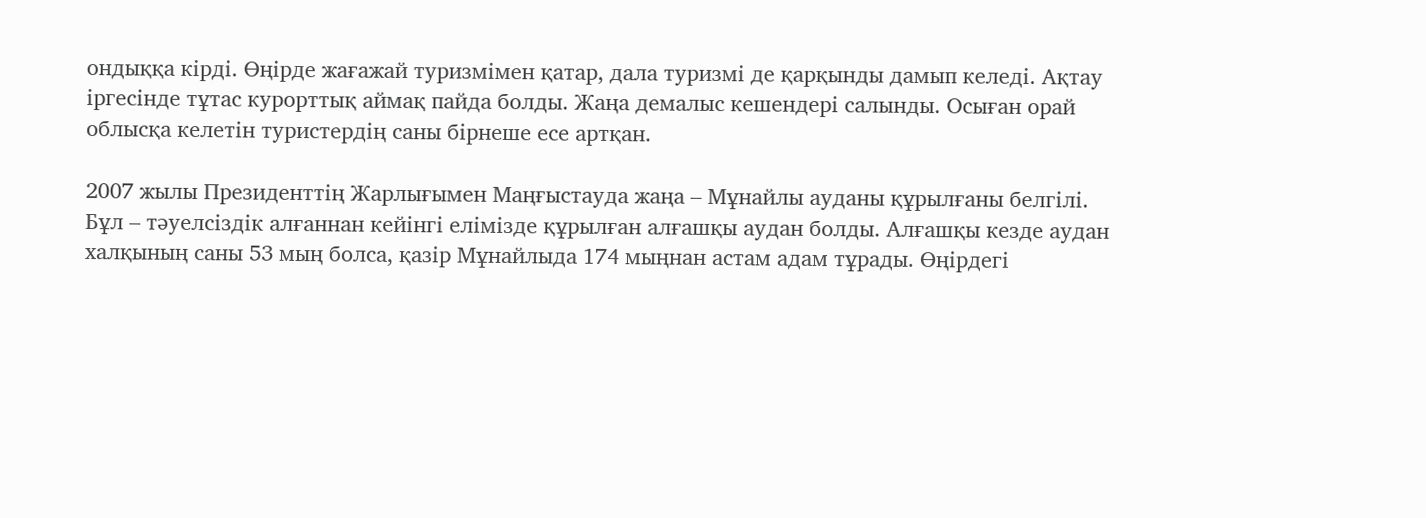ондыққа кірді. Өңірде жағажай туризмімен қатар, дала туризмі де қарқынды дамып келеді. Ақтау іргесінде тұтас курорттық аймақ пайда болды. Жаңа демалыс кешендері салынды. Осыған орай облысқа келетін туристердің саны бірнеше есе артқан.

2007 жылы Президенттің Жарлығымен Маңғыстауда жаңа – Мұнайлы ауданы құрылғаны белгілі. Бұл – тәуелсіздік алғаннан кейінгі елімізде құрылған алғашқы аудан болды. Алғашқы кезде аудан халқының саны 53 мың болса, қазір Мұнайлыда 174 мыңнан астам адам тұрады. Өңірдегі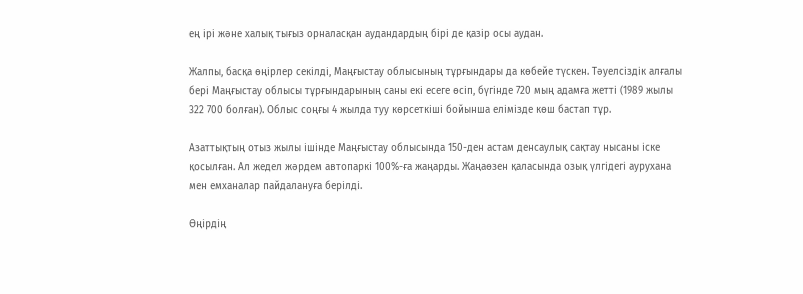ең ірі және халық тығыз орналасқан аудандардың бірі де қазір осы аудан.

Жалпы, басқа өңірлер секілді, Маңғыстау облысының тұрғындары да көбейе түскен. Тәуелсіздік алғалы бері Маңғыстау облысы тұрғындарының саны екі есеге өсіп, бүгінде 720 мың адамға жетті (1989 жылы 322 700 болған). Облыс соңғы 4 жылда туу көрсеткіші бойынша елімізде көш бастап тұр.

Азаттықтың отыз жылы ішінде Маңғыстау облысында 150-ден астам денсаулық сақтау нысаны іске қосылған. Ал жедел жәрдем автопаркі 100%-ға жаңарды. Жаңаөзен қаласында озық үлгідегі аурухана мен емханалар пайдалануға берілді.

Өңірдің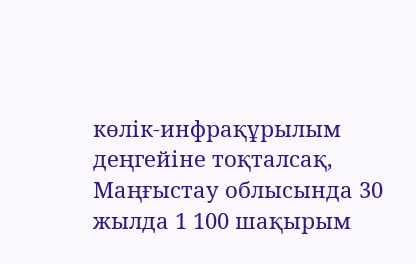көлік-инфрақұрылым деңгейіне тоқталсақ, Маңғыстау облысында 30 жылда 1 100 шақырым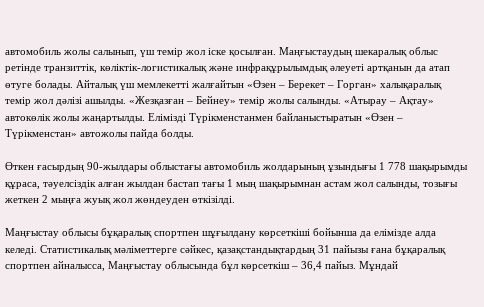автомобиль жолы салынып, үш темір жол іске қосылған. Маңғыстаудың шекаралық облыс ретінде транзиттік, көліктік-логистикалық және инфрақұрылымдық әлеуеті артқанын да атап өтуге болады. Айталық үш мемлекетті жалғайтын «Өзен – Берекет – Горган» халықаралық темір жол дәлізі ашылды. «Жезқазған – Бейнеу» темір жолы салынды. «Атырау – Ақтау» автокөлік жолы жаңартылды. Елімізді Түрікменстанмен байланыстыратын «Өзен – Түрікменстан» автожолы пайда болды.

Өткен ғасырдың 90-жылдары облыстағы автомобиль жолдарының ұзындығы 1 778 шақырымды құраса, тәуелсіздік алған жылдан бастап тағы 1 мың шақырымнан астам жол салынды, тозығы жеткен 2 мыңға жуық жол жөндеуден өткізілді.

Маңғыстау облысы бұқаралық спортпен шұғылдану көрсеткіші бойынша да елімізде алда келеді. Статистикалық мәліметтерге сәйкес, қазақстандықтардың 31 пайызы ғана бұқаралық спортпен айналысса, Маңғыстау облысында бұл көрсеткіш – 36,4 пайыз. Мұндай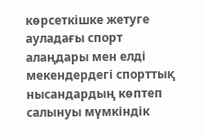көрсеткішке жетуге ауладағы спорт алаңдары мен елді мекендердегі спорттық нысандардың көптеп салынуы мүмкіндік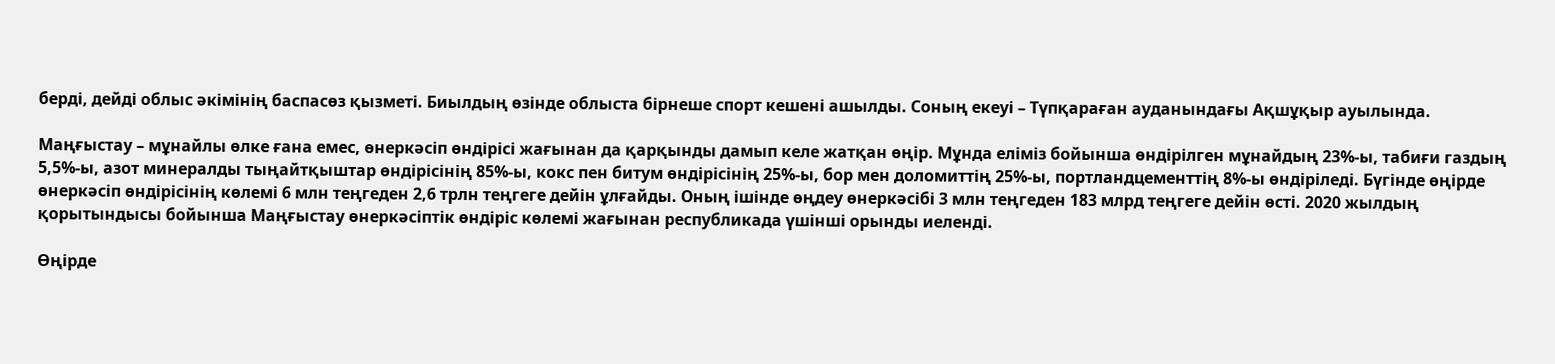берді, дейді облыс әкімінің баспасөз қызметі. Биылдың өзінде облыста бірнеше спорт кешені ашылды. Соның екеуі – Түпқараған ауданындағы Ақшұқыр ауылында.

Маңғыстау – мұнайлы өлке ғана емес, өнеркәсіп өндірісі жағынан да қарқынды дамып келе жатқан өңір. Мұнда еліміз бойынша өндірілген мұнайдың 23%-ы, табиғи газдың 5,5%-ы, азот минералды тыңайтқыштар өндірісінің 85%-ы, кокс пен битум өндірісінің 25%-ы, бор мен доломиттің 25%-ы, портландцементтің 8%-ы өндіріледі. Бүгінде өңірде өнеркәсіп өндірісінің көлемі 6 млн теңгеден 2,6 трлн теңгеге дейін ұлғайды. Оның ішінде өңдеу өнеркәсібі 3 млн теңгеден 183 млрд теңгеге дейін өсті. 2020 жылдың қорытындысы бойынша Маңғыстау өнеркәсіптік өндіріс көлемі жағынан республикада үшінші орынды иеленді.

Өңірде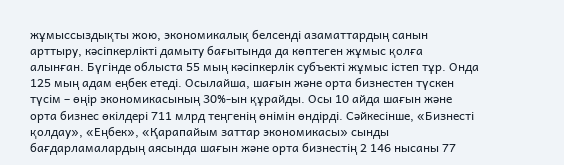жұмыссыздықты жою, экономикалық белсенді азаматтардың санын арттыру, кәсіпкерлікті дамыту бағытында да көптеген жұмыс қолға алынған. Бүгінде облыста 55 мың кәсіпкерлік субъекті жұмыс істеп тұр. Онда 125 мың адам еңбек етеді. Осылайша, шағын және орта бизнестен түскен түсім – өңір экономикасының 30%-ын құрайды. Осы 10 айда шағын және орта бизнес өкілдері 711 млрд теңгенің өнімін өндірді. Сәйкесінше, «Бизнесті қолдау», «Еңбек», «Қарапайым заттар экономикасы» сынды бағдарламалардың аясында шағын және орта бизнестің 2 146 нысаны 77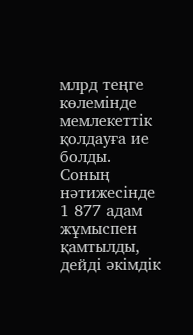млрд теңге көлемінде мемлекеттік қолдауға ие болды. Соның нәтижесінде 1 877 адам жұмыспен қамтылды, дейді әкімдік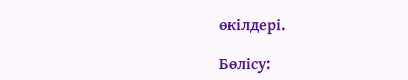өкілдері.

Бөлісу: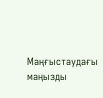Маңғыстаудағы маңызды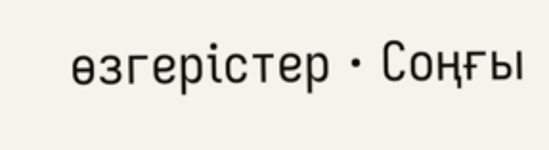өзгерістер · Соңғы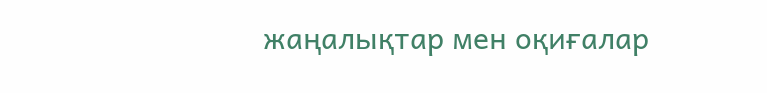жаңалықтар мен оқиғалар